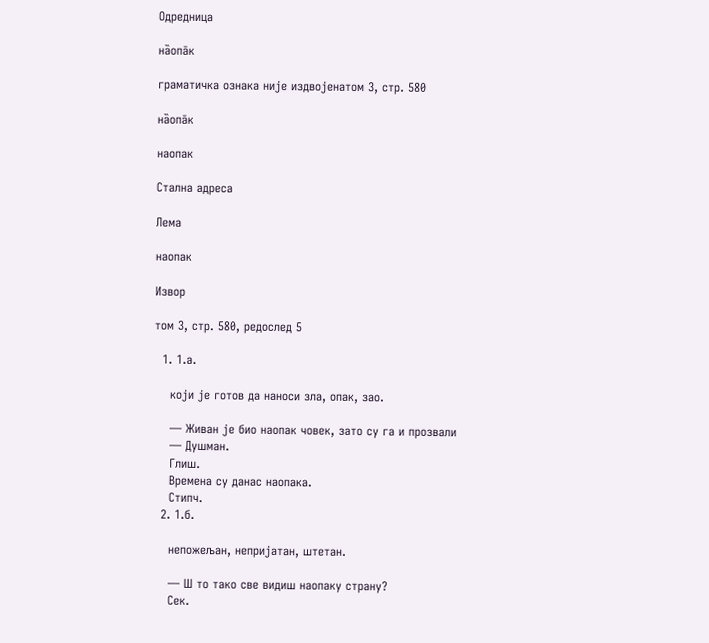Одредница

на̏опа̄к

граматичка ознака није издвојенатом 3, стр. 580

на̏опа̄к

наопак

Стална адреса

Лема

наопак

Извор

том 3, стр. 580, редослед 5

  1. 1.а.

    који је готов да наноси зла, опак, зао.

    — Живан је био наопак човек, зато су га и прозвали
    — Душман.
    Глиш.
    Времена су данас наопака.
    Стипч.
  2. 1.б.

    непожељан, непријатан, штетан.

    — Ш то тако све видиш наопаку страну?
    Сек.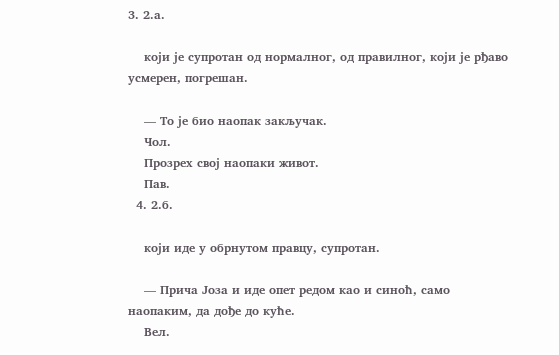3. 2.а.

    који је супротан од нормалног, од правилног, који је рђаво усмерен, погрешан.

    — То је био наопак закључак.
    Чол.
    Прозрех свој наопаки живот.
    Пав.
  4. 2.б.

    који иде у обрнутом правцу, супротан.

    — Прича Јоза и иде опет редом као и синоћ, само наопаким, да дође до куће.
    Вел.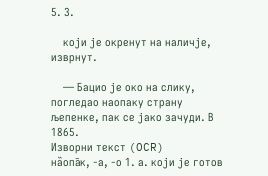5. 3.

    који је окренут на наличје, изврнут.

    — Бацио је око на слику, погледао наопаку страну љепенке, пак се јако зачуди. В 1865.
Изворни текст (OCR)
на̏опа̄к, -а, -о 1. а. који је готов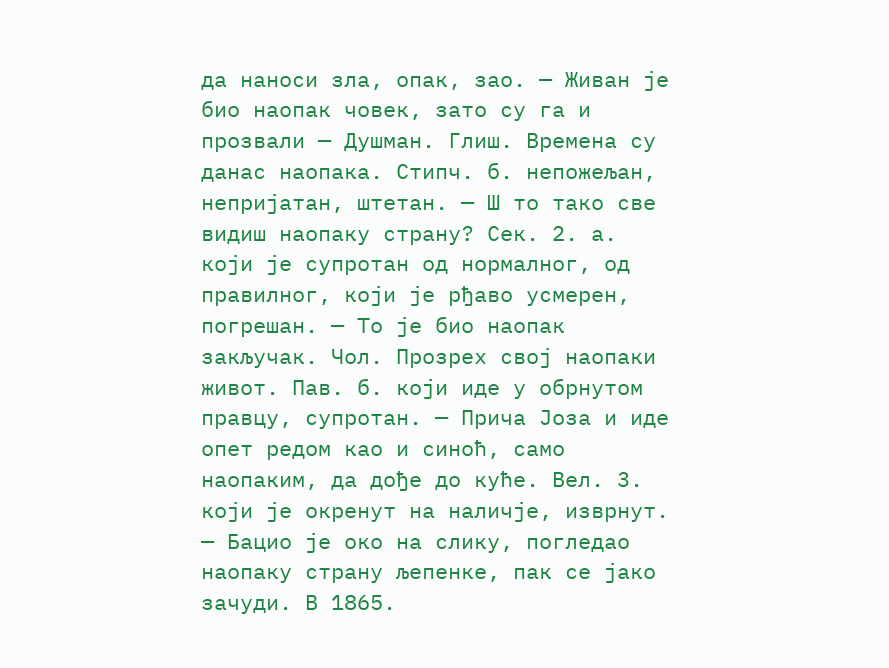да наноси зла, опак, зао. — Живан је био наопак човек, зато су га и прозвали — Душман. Глиш. Времена су данас наопака. Стипч. б. непожељан, непријатан, штетан. — Ш то тако све видиш наопаку страну? Сек. 2. а. који је супротан од нормалног, од правилног, који је рђаво усмерен, погрешан. — То је био наопак закључак. Чол. Прозрех свој наопаки живот. Пав. б. који иде у обрнутом правцу, супротан. — Прича Јоза и иде опет редом као и синоћ, само наопаким, да дође до куће. Вел. 3. који је окренут на наличје, изврнут. — Бацио је око на слику, погледао наопаку страну љепенке, пак се јако зачуди. В 1865.